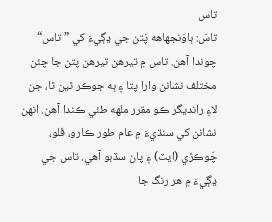تاس
تاسَ: ٻاوَنجهاهه پَتن جي ڍڳيءَ کي ”تاس“ چوندا آهن. تاس ۾ تيرهن تيرهن پتن جا چئن مختلف نشانن وارا پتا ۽ ٻه جوڪر ٿين ٿا، جن لاءِ رانديگر ڪو مقرر ملهه طئي ڪندا آهن. انهن نشانن کي سنڌيءَ ۾ عام طور ڪارو، ڦلو، چَوڪڙي (ايٽ) ۽ پان سڏبو آهي. تاس جي ڍڳيءَ ۾ هر رنگ جا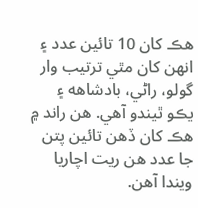هڪ کان 10 تائين عدد ۽ انهن کان مٿي ترتيب وار گولو، راڻي، بادشاهه ۽ يڪو ٿيندو آهي. هن راند ۾ هڪ کان ڏهن تائين پتن جا عدد هن ريت اچاريا ويندا آهن.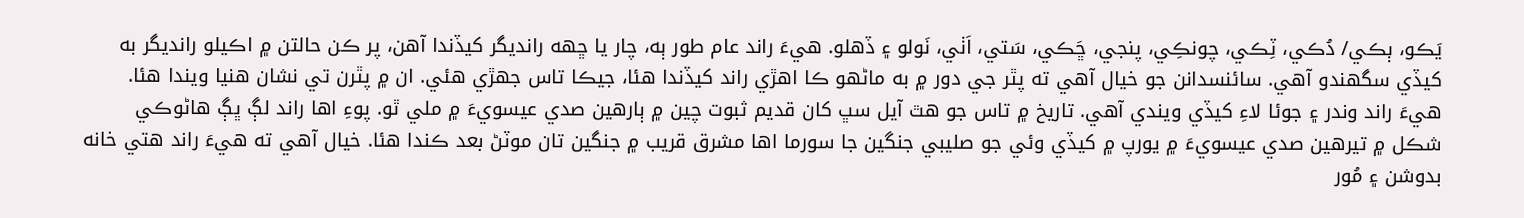يَڪو، ٻڪي/ دُڪي، ٽِڪي، چونڪِي، پنجي، ڇَڪي، سَتي، اَٺي، نَولو ۽ ڏهلو. هيءَ راند عام طور ٻه، چار يا ڇهه رانديگر کيڏندا آهن، پر ڪن حالتن ۾ اڪيلو رانديگر به کيڏي سگهندو آهي. سائنسدانن جو خيال آهي ته پٿر جي دور ۾ به ماڻهو ڪا اهڙي راند کيڏندا هئا، جيڪا تاس جهڙي هئي. ان ۾ پٿرن تي نشان هنيا ويندا هئا. هيءَ راند وندر ۽ جوئا لاءِ کيڏي ويندي آهي. تاريخ ۾ تاس جو هٿ آيل سڀ کان قديم ثبوت چين ۾ ٻارهين صدي عيسويءَ ۾ ملي ٿو. پوءِ اها راند لڳ ڀڳ هاڻوڪي شڪل ۾ تيرهين صدي عيسويءَ ۾ يورپ ۾ کيڏي وئي جو صليبي جنگين جا سورما اها مشرق قريب ۾ جنگين تان موٽڻ بعد ڪندا هئا. خيال آهي ته هيءَ راند هتي خانه بدوشن ۽ مُور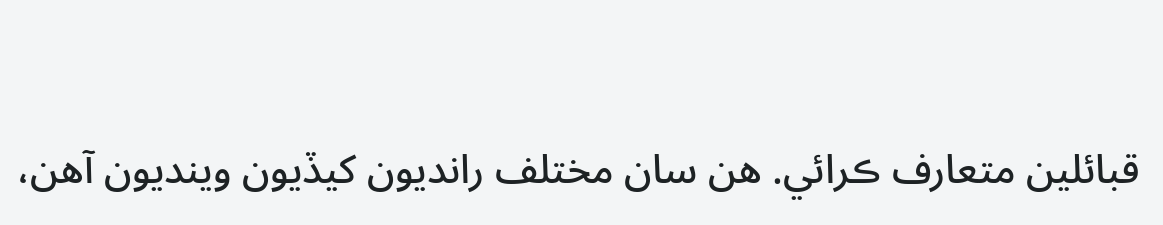قبائلين متعارف ڪرائي. هن سان مختلف رانديون کيڏيون وينديون آهن،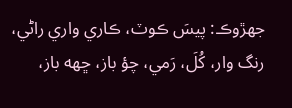جهڙوڪ: پيسَ ڪوٽ، ڪاري واري راڻي، رنگ وار، کُلَ، رَمي، چؤ باز، ڇهه باز،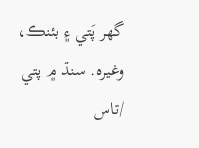گهر پَتي ۽ بئنڪ، وغيره. سنڌ ۾ پتي /تاس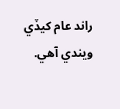راند عام کيڏي ويندي آهي.